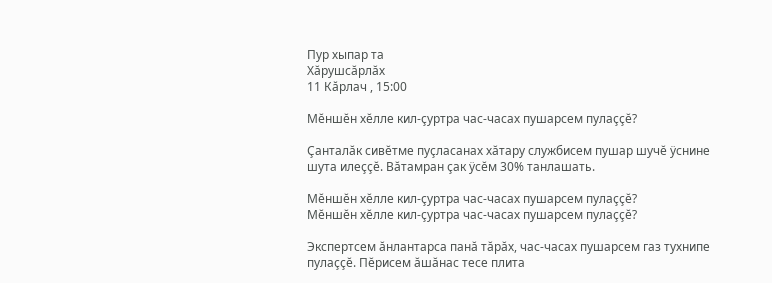Пур хыпар та
Хăрушсăрлăх
11 Кӑрлач , 15:00

Мĕншĕн хĕлле кил-çуртра час-часах пушарсем пулаççĕ?

Çанталăк сивĕтме пуçласанах хăтару службисем пушар шучĕ ÿснине шута илеççĕ. Вăтамран çак ÿсĕм 30% танлашать.

Мĕншĕн хĕлле кил-çуртра час-часах пушарсем пулаççĕ?
Мĕншĕн хĕлле кил-çуртра час-часах пушарсем пулаççĕ?

Экспертсем ăнлантарса панă тăрăх, час-часах пушарсем газ тухнипе пулаççĕ. Пĕрисем ăшăнас тесе плита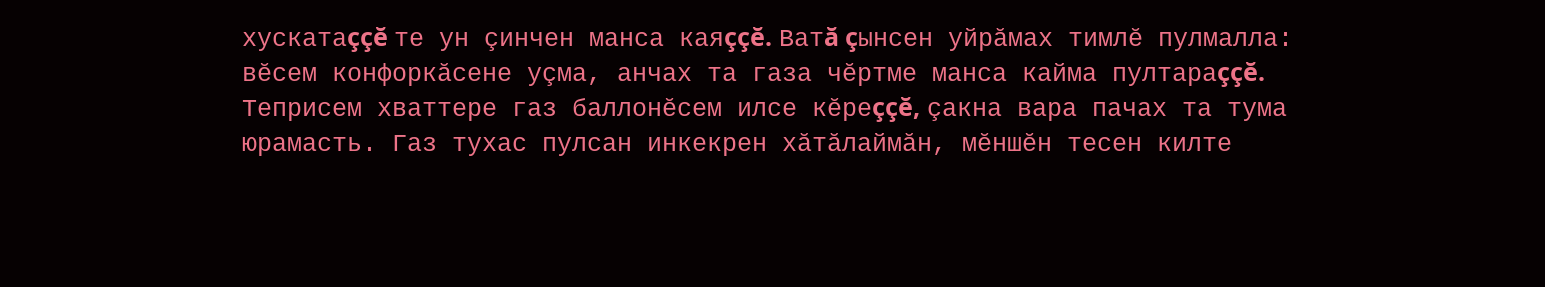хускатаççĕ те ун çинчен манса каяççĕ. Ватă çынсен уйрăмах тимлĕ пулмалла: вĕсем конфоркăсене уçма, анчах та газа чĕртме манса кайма пултараççĕ. Теприсем хваттере газ баллонĕсем илсе кĕреççĕ, çакна вара пачах та тума юрамасть. Газ тухас пулсан инкекрен хăтăлаймăн, мĕншĕн тесен килте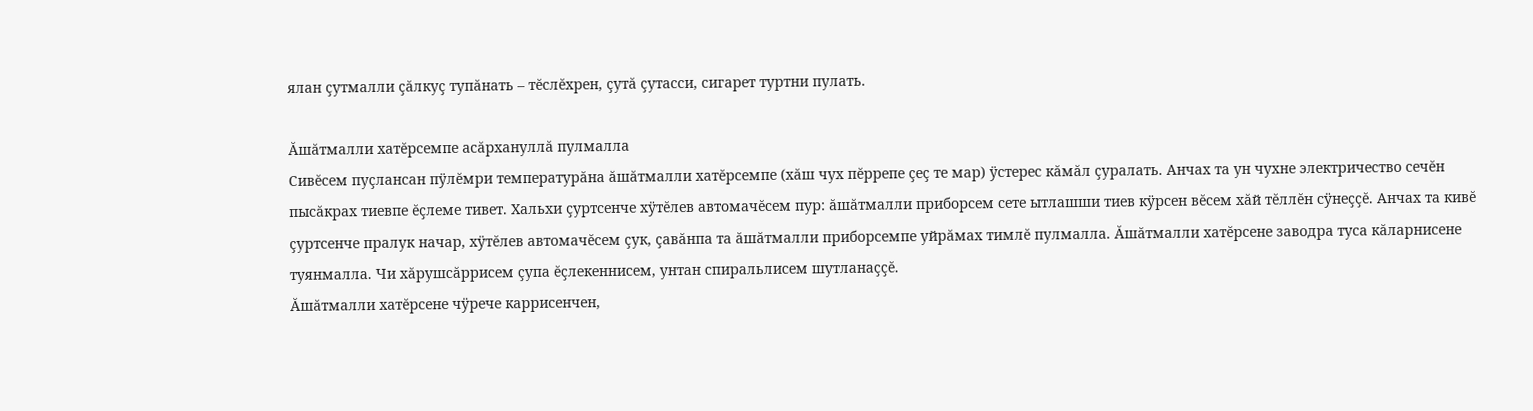ялан çутмалли çăлкуç тупăнать – тĕслĕхрен, çутă çутасси, сигарет туртни пулать.

Ăшăтмалли хатĕрсемпе асăрхануллă пулмалла
Сивĕсем пуçлансан пÿлĕмри температурăна ăшăтмалли хатĕрсемпе (хăш чух пĕррепе çеç те мар) ÿстерес кăмăл çуралать. Анчах та ун чухне электричество сечĕн пысăкрах тиевпе ĕçлеме тивет. Хальхи çуртсенче хÿтĕлев автомачĕсем пур: ăшăтмалли приборсем сете ытлашши тиев кÿрсен вĕсем хăй тĕллĕн сÿнеççĕ. Анчах та кивĕ çуртсенче пралук начар, хÿтĕлев автомачĕсем çук, çавăнпа та ăшăтмалли приборсемпе уйрăмах тимлĕ пулмалла. Ăшăтмалли хатĕрсене заводра туса кăларнисене туянмалла. Чи хăрушсăррисем çупа ĕçлекеннисем, унтан спиральлисем шутланаççĕ.
Ăшăтмалли хатĕрсене чÿрече каррисенчен,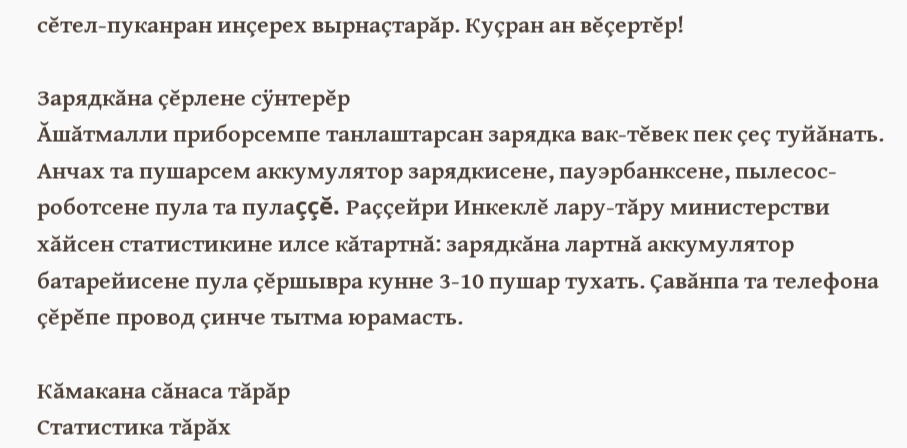сĕтел-пуканран инçерех вырнаçтарăр. Куçран ан вĕçертĕр!

Зарядкăна çĕрлене сÿнтерĕр
Ăшăтмалли приборсемпе танлаштарсан зарядка вак-тĕвек пек çеç туйăнать. Анчах та пушарсем аккумулятор зарядкисене, пауэрбанксене, пылесос-роботсене пула та пулаççĕ. Раççейри Инкеклĕ лару-тăру министерстви хăйсен статистикине илсе кăтартнă: зарядкăна лартнă аккумулятор батарейисене пула çĕршывра кунне 3-10 пушар тухать. Çавăнпа та телефона çĕрĕпе провод çинче тытма юрамасть.

Кăмакана сăнаса тăрăр
Статистика тăрăх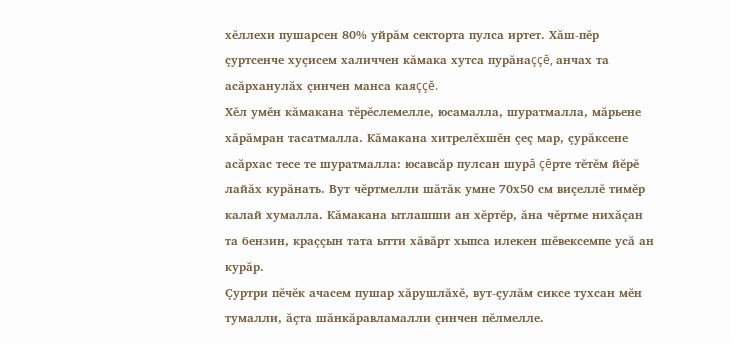хĕллехи пушарсен 80% уйрăм секторта пулса иртет. Хăш-пĕр çуртсенче хуçисем халиччен кăмака хутса пурăнаççĕ, анчах та асăрханулăх çинчен манса каяççĕ.
Хĕл умĕн кăмакана тĕрĕслемелле, юсамалла, шуратмалла, мăрьене хăрăмран тасатмалла. Кăмакана хитрелĕхшĕн çеç мар, çурăксене асăрхас тесе те шуратмалла: юсавсăр пулсан шурă çĕрте тĕтĕм йĕрĕ лайăх курăнать. Вут чĕртмелли шăтăк умне 70х50 см виçеллĕ тимĕр калай хумалла. Кăмакана ытлашши ан хĕртĕр, ăна чĕртме нихăçан та бензин, краççын тата ытти хăвăрт хыпса илекен шĕвексемпе усă ан курăр.
Çуртри пĕчĕк ачасем пушар хăрушлăхĕ, вут-çулăм сиксе тухсан мĕн тумалли, ăçта шăнкăравламалли çинчен пĕлмелле.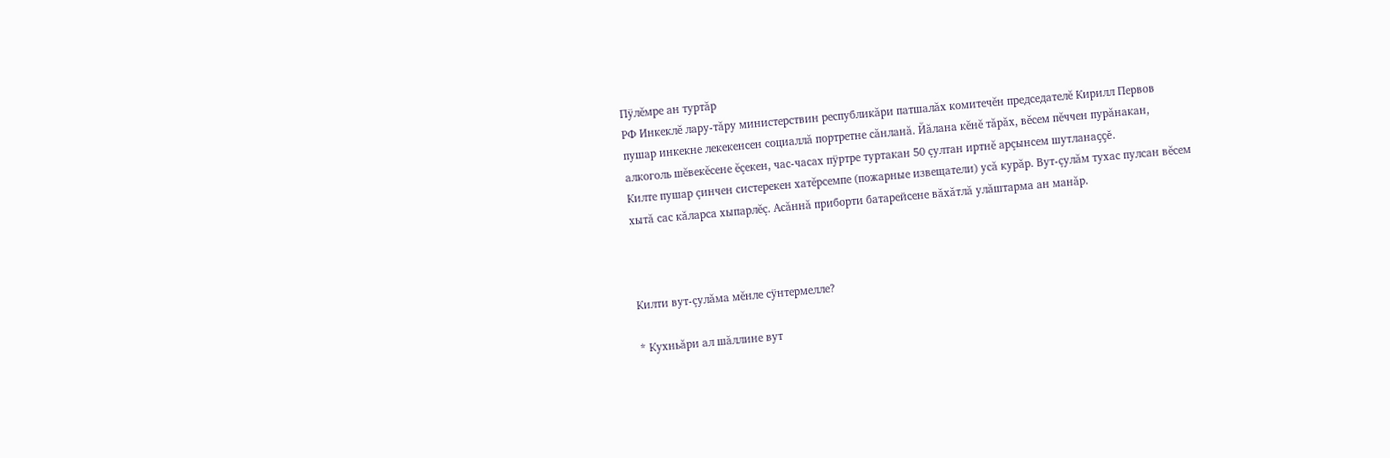Пÿлĕмре ан туртăр
РФ Инкеклĕ лару-тăру министерствин республикăри патшалăх комитечĕн председателĕ Кирилл Первов пушар инкекне лекекенсен социаллă портретне сăнланă. Йăлана кĕнĕ тăрăх, вĕсем пĕччен пурăнакан, алкоголь шĕвекĕсене ĕçекен, час-часах пÿртре туртакан 50 çултан иртнĕ арçынсем шутланаççĕ.
Килте пушар çинчен систерекен хатĕрсемпе (пожарные извещатели) усă курăр. Вут-çулăм тухас пулсан вĕсем хытă сас кăларса хыпарлĕç. Асăннă приборти батарейсене вăхăтлă улăштарма ан манăр.



Килти вут-çулăма мĕнле сÿнтермелле?

* Кухньăри ал шăллине вут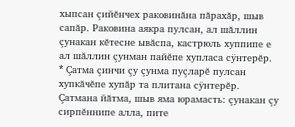хыпсан çийĕнчех раковинăна пăрахăр, шыв сапăр. Раковина аякра пулсан, ал шăллин çунакан кĕтесне ывăспа, кастрюль хуппипе е ал шăллин çунман пайĕпе хупласа сÿнтерĕр.
* Çатма çинчи çу çунма пуçларĕ пулсан хупкăчĕпе хупăр та плитана сÿнтерĕр. Çатмана йăтма, шыв яма юрамасть: çунакан çу сирпĕннипе алла, пите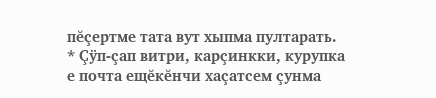пĕçертме тата вут хыпма пултарать.
* Çÿп-çап витри, карçинкки, курупка е почта ещĕкĕнчи хаçатсем çунма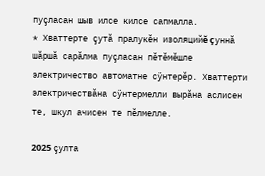пуçласан шыв илсе килсе сапмалла.
* Хваттерте çутă пралукĕн изоляцийĕ çуннă шăршă сарăлма пуçласан пĕтĕмĕшле электричество автоматне сÿнтерĕр. Хваттерти электричествăна сÿнтермелли вырăна аслисен те, шкул ачисен те пĕлмелле.

2025 çулта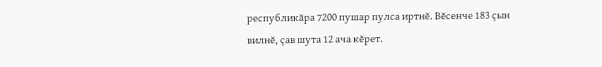республикăра 7200 пушар пулса иртнĕ. Вĕсенче 183 çын вилнĕ, çав шута 12 ача кĕрет.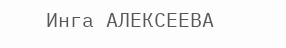Инга АЛЕКСЕЕВА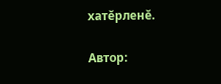хатĕрленĕ.

Автор: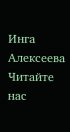Инга Алексеева
Читайте нас